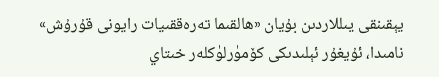يېقىنقى يىللاردىن بۇيان «ھالقىما تەرەققىيات رايونى قۇرۇش» نامىدا، ئۇيغۇر ئېلىدىكى كۆمۈرلۈكلەر خىتاي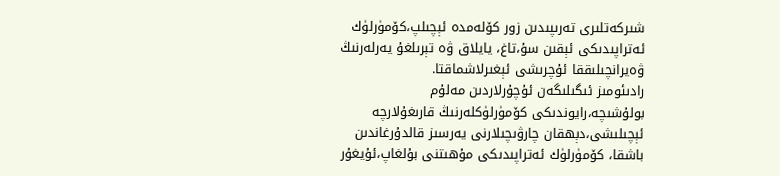شىركەتلىرى تەرىپىدىن زور كۆلەمدە ئېچىلپ،كۆمۈرلۈك ئەتراپىدىكى ئېقىن سۇ،تاغ، يايلاق ۋە تېرىلغۇ يەرلەرنىڭ ۋەيرانچىلىققا ئۇچرىشى ئېغىرلاشماقتا.
رادىئومىز ئىگىلىگەن ئۇچۇرلاردىن مەلۇم بولۇشىچە،رايوندىكى كۆمۈرلۈكلەرنىڭ قارىغۇلارچە ئېچىلىشى،دېھقان چارۋىچىلارنى يەرسىز قالدۇرغاندىن باشقا، كۆمۈرلۈك ئەتراپىدىكى مۇھىتنى بۇلغاپ،ئۇيغۇر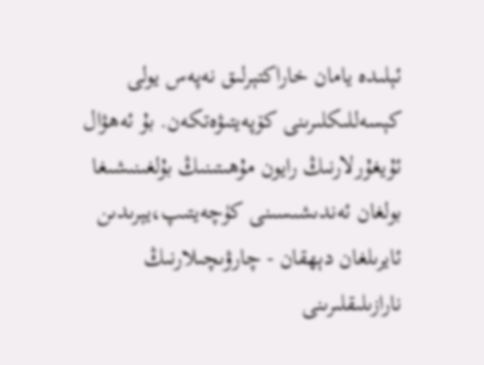ئېلىدە يامان خاراكتېرلىق نەپەس يولى كېسەللىكلىرىنى كۆپەيتىۋەتكەن. بۇ ئەھۋال ئۇيغۇرلارنىڭ رايون مۇھىتىنىڭ بۇلغىنىشىغا بولغان ئەندىشىسىنى كۈچەيتىپ،يېرىدىن ئايرىلغان دېھقان - چارۋىچىلارنىڭ نارازىلىقلىرىنى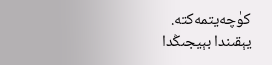كۈچەيتمەكتە.
يېقىندا بېيجىڭدا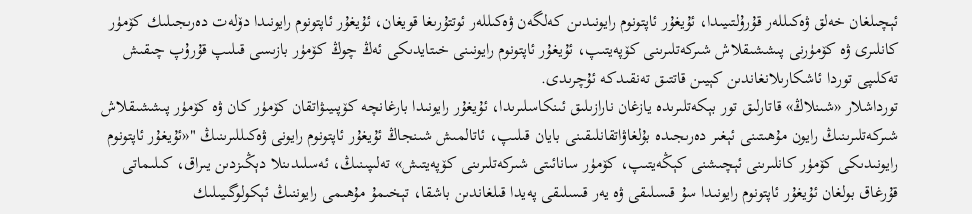ئېچىلغان خەلق ۋەكىللەر قۇرۇلتىيىدا، ئۇيغۇر ئاپتونوم رايونىدىن كەلگەن ۋەكىللەر ئوتتۇرىغا قويغان، ئۇيغۇر ئاپتونوم رايونىدا دۆلەت دەرىجىلىك كۆمۈر كانلىرى ۋە كۆمۈرنى پىششىقلاش شىركەتلىرىنى كۆپەيتىپ، ئۇيغۇر ئاپتونوم رايونىنى خىتايدىكى ئەڭ چوڭ كۆمۈر بازىسى قىلىپ قۇرۇپ چىقىش تەكلىپى توردا ئاشكارىلانغاندىن كېيىن قاتتىق تەنقىدكە ئۇچرىدى.
تورداشلار «شىنلاڭ» قاتارلىق تور بېكەتلىرىدە يازغان نارازىلىق ئىنكاسلىرىدا، ئۇيغۇر رايونىدا بارغانچە كۆپىيىۋاتقان كۆمۈر كان ۋە كۆمۈر پىششىقلاش شىركەتلىرىنىڭ رايون مۇھىتىنى ئېغىر دەرىجىدە بۇلغاۋاتقانلىقىنى بايان قىلىپ، ئاتالمىش شىنجاڭ ئۇيغۇر ئاپتونوم رايونى ۋەكىللىرىنىڭ "«ئۇيغۇر ئاپتونوم رايونىدىكى كۆمۈر كانلىرىنى ئېچىشنى كېڭەيتىپ، كۆمۈر سانائىتى شىركەتلىرىنى كۆپەيتىش» تەلىپىنىڭ، ئەسلىدىنلا دېڭىزدىن يىراق، كىلىماتى قۇرغاق بولغان ئۇيغۇر ئاپتونوم رايونىدا سۇ قىسلىقى ۋە يەر قىسلىقى پەيدا قىلغاندىن باشقا، تېخىمۇ مۇھىمى رايوننىڭ ئېكولوگىيىلىك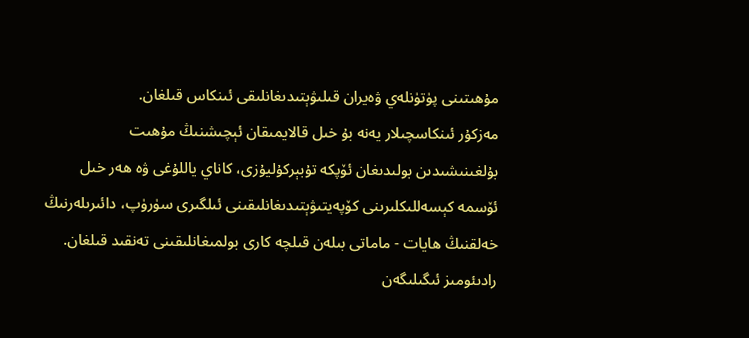مۇھىتىنى پۈتۈنلەي ۋەيران قىلىۋېتىدىغانلىقى ئىنكاس قىلغان.
مەزكۇر ئىنكاسچىلار يەنە بۇ خىل قالايمىقان ئېچىشنىڭ مۇھىت بۇلغىنىشىدىن بولىدىغان ئۆپكە تۇبېركۇليۇزى، كاناي ياللۇغى ۋە ھەر خىل ئۆسمە كېسەللىكلىرىنى كۆپەيتىۋېتىدىغانلىقىنى ئىلگىرى سۈرۈپ، دائىرىلەرنىڭ خەلقنىڭ ھايات - ماماتى بىلەن قىلچە كارى بولمىغانلىقىنى تەنقىد قىلغان.
رادىئومىز ئىگىلىگەن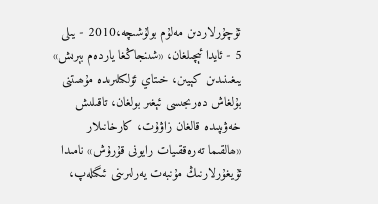ئۇچۇرلاردىن مەلۇم بولۇشىچە،2010 - يىلى 5 - ئايدا ئېچىلغان، «شىنجاڭغا ياردەم بېرىش» يىغىنىدىن كېيىن، خىتاي ئۆلكىلىرىدە مۇھىتنى بۇلغاش دەرىجىسى ئېغىر بولغان، تاقىلىش خەۋىپىدە قالغان زاۋۇت، كارخانىلار «ھالقىما تەرەققىيات رايونى قۇرۇش» نامىدا ئۇيغۇرلارنىڭ مۇنبەت يەرلىرىنى ئىگىلەپ،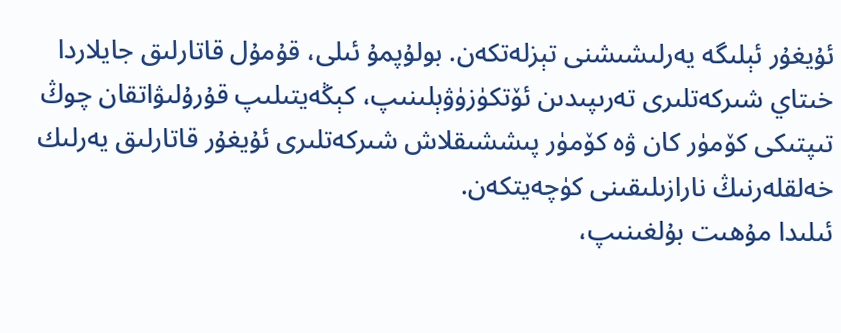ئۇيغۇر ئېلىگە يەرلىشىشنى تېزلەتكەن. بولۇپمۇ ئىلى، قۇمۇل قاتارلىق جايلاردا خىتاي شىركەتلىرى تەرىپىدىن ئۆتكۈزۈۋېلىنىپ، كېڭەيتىلىپ قۇرۇلىۋاتقان چوڭ تىپتىكى كۆمۈر كان ۋە كۆمۈر پىششىقلاش شىركەتلىرى ئۇيغۇر قاتارلىق يەرلىك خەلقلەرنىڭ نارازىلىقىنى كۈچەيتكەن.
ئىلىدا مۇھىت بۇلغىنىپ،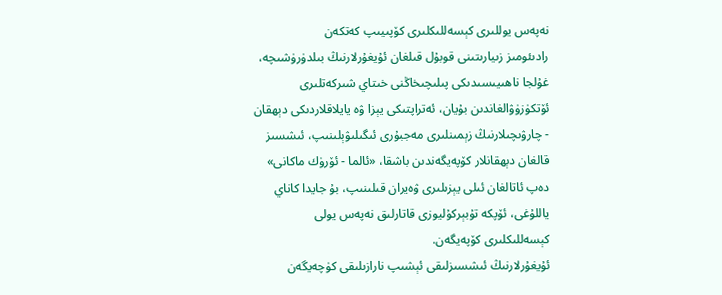نەپەس يوللىرى كېسەللىكلىرى كۆپىيىپ كەتكەن
رادىئومىز زىيارىتىنى قوبۇل قىلغان ئۇيغۇرلارنىڭ بىلدۈرۈشىچە، غۇلجا ناھىيىسىدىكى پىلىچىخاڭنى خىتاي شىركەتلىرى ئۆتكۈزۈۋالغاندىن بۇيان، ئەتراپتىكى يېزا ۋە يايلاقلاردىكى دېھقان - چارۋىچىلارنىڭ زېمىنلىرى مەجبۇرى ئىگىلىۋېلىنىپ، ئىشسىز قالغان دېھقانلار كۆپەيگەندىن باشقا، «ئالما - ئۆرۈك ماكانى» دەپ ئاتالغان ئىلى يېزىلىرى ۋەيران قىلىنىپ، بۇ جايدا كاناي ياللۇغى، ئۆپكە تۇبېركۇليوزى قاتارلىق نەپەس يولى كېسەللىكلىرى كۆپەيگەن.
ئۇيغۇرلارنىڭ ئىشسىزلىقى ئېشىپ نارازىلىقى كۈچەيگەن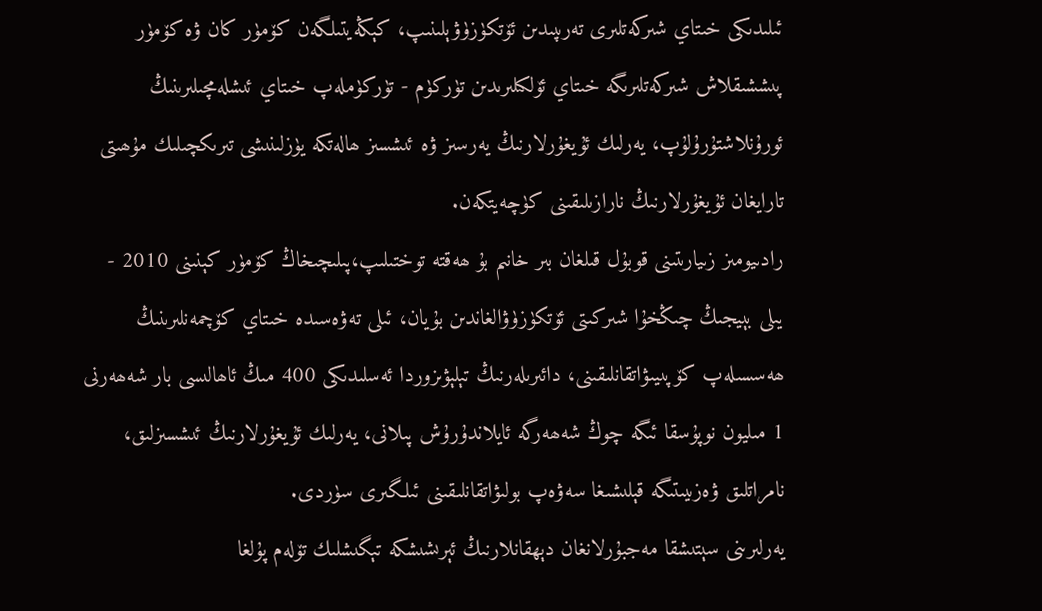ئىلىدىكى خىتاي شىركەتلىرى تەرىپىدىن ئۆتكۈزۈۋېلىنىپ، كېڭەيتىلگەن كۆمۈر كان ۋە كۆمۈر پىششىقلاش شىركەتلىرىگە خىتاي ئۆلكىلىرىدىن تۈركۈم - تۈركۈملەپ خىتاي ئىشلەمچىلىرىنىڭ ئورۇنلاشتۇرۇلۇپ، يەرلىك ئۇيغۇرلارنىڭ يەرسىز ۋە ئىشسىز ھالەتكە يۈزلىنىشى تىرىكچىلىك مۇھىتى تارايغان ئۇيغۇرلارنىڭ نارازىلىقىنى كۈچەيتكەن.
رادىيومىز زىيارىتىنى قوبۇل قىلغان بىر خانىم بۇ ھەقتە توختىلىپ،پىلىچىخاڭ كۆمۈر كېنىنى 2010 - يىلى بېيجىڭ چىڭخۇا شىركىتى ئۆتكۈزۈۋالغاندىن بۇيان، ئىلى تەۋەسىدە خىتاي كۆچمەنلىرىنىڭ ھەسسىلەپ كۆپىيىۋاتقانلىقىنى، دائىرىلەرنىڭ تېلېۋىزوردا ئەسلىدىكى 400 مىڭ ئاھالىسى بار شەھەرنى 1 مىليون نوپۇسقا ئىگە چوڭ شەھەرگە ئايلاندۇرۇش پىلانى، يەرلىك ئۇيغۇرلارنىڭ ئىشسىزلىق، نامراتلىق ۋەزىيىتىگە قېلىشىغا سەۋەپ بولىۋاتقانلىقىنى ئىلگىرى سۈردى.
يەرلىرىنى سېتىشقا مەجبۇرلانغان دېھقانلارنىڭ ئېرىشىشكە تېگىشلىك تۆلەم پۇلغا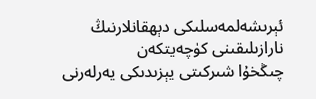ئېرىشەلمەسلىكى دېھقانلارنىڭ نارازىلىقىنى كۈچەيتكەن
چىڭخۇا شىركىتى يېزىدىكى يەرلەرنى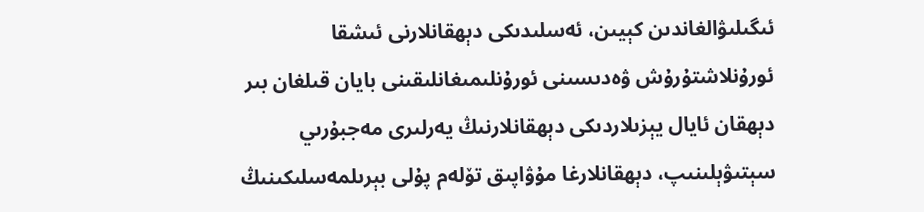ئىگىلىۋالغاندىن كېيىن، ئەسلىدىكى دېھقانلارنى ئىشقا ئورۇنلاشتۇرۇش ۋەدىسىنى ئورۇنلىمىغانلىقىنى بايان قىلغان بىر دېھقان ئايال يېزىلاردىكى دېھقانلارنىڭ يەرلىرى مەجبۇرىي سېتىۋېلىنىپ، دېھقانلارغا مۇۋاپىق تۆلەم پۇلى بېرىلمەسلىكىنىڭ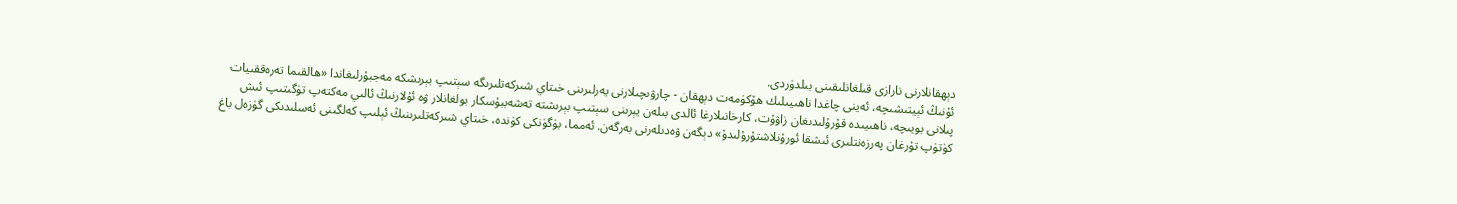دېھقانلارنى نارازى قىلغانلىقىنى بىلدۈردى.
ئۇنىڭ ئېيتىشىچە، ئەينى چاغدا ناھىيىلىك ھۆكۈمەت دېھقان - چارۋىچىلارنى يەرلىرىنى خىتاي شىركەتلىرىگە سېتىپ بېرىشكە مەجبۇرلىغاندا «ھالقىما تەرەققىيات پىلانى بويىچە، ناھىيىدە قۇرۇلىدىغان زاۋۇت، كارخانىلارغا ئالدى بىلەن يېرىنى سېتىپ بېرىشتە تەشەببۇسكار بولغانلار ۋە ئۇلارنىڭ ئالىي مەكتەپ تۈگىتىپ ئىش كۈتۈپ تۇرغان پەرزەنتلىرى ئىشقا ئورۇنلاشتۇرۇلىدۇ» دېگەن ۋەدىلەرنى بەرگەن. ئەمما، بۈگۈنكى كۈندە، خىتاي شىركەتلىرىنىڭ ئېلىپ كەلگىنى ئەسلىدىكى گۈزەل باغ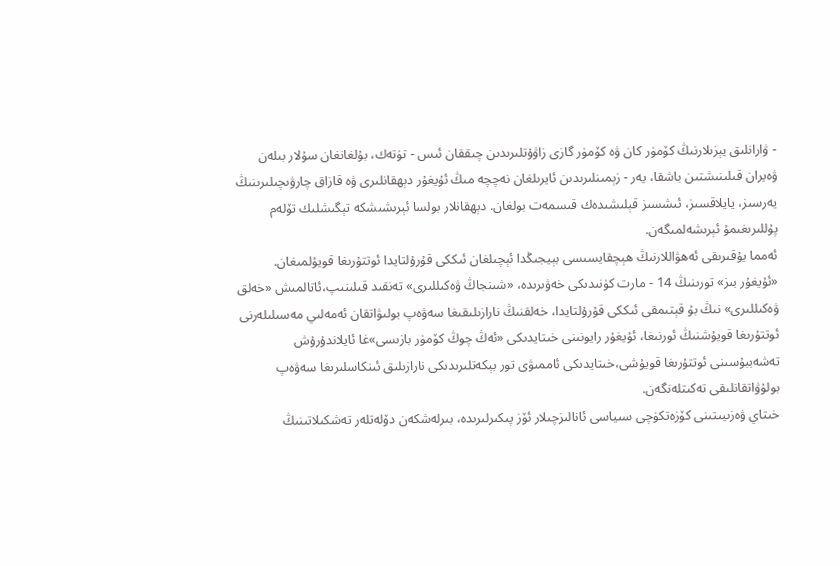- ۋارانلىق يېزىلارنىڭ كۆمۈر كان ۋە كۆمۈر گازى زاۋۇتلىرىدىن چىققان ئىس - تۈتەك، بۇلغانغان سۇلار بىلەن ۋەيران قىلىنىشتىن باشقا، يەر - زېمىنلىرىدىن ئايرىلغان نەچچە مىڭ ئۇيغۇر دېھقانلىرى ۋە قازاق چارۋىچىلىرىنىڭ يەرسىز، يايلاقسىز، ئىشسىز قېلىشىدەك قىسمەت بولغان. دېھقانلار بولسا ئېرىشىشكە تېگىشلىك تۆلەم پۇللىرىغىمۇ ئېرىشەلمىگەن.
ئەمما يۇقىرىقى ئەھۋاللارنىڭ ھېچقايسىسى بېيجىڭدا ئېچىلغان ئىككى قۇرۇلتايدا ئوتتۇرىغا قويۇلمىغان.
«ئۇيغۇر بىز» تورىنىڭ 14 - مارت كۈنىدىكى خەۋىرىدە، «شىنجاڭ ۋەكىللىرى» تەنقىد قىلىنىپ،ئاتالمىش «خەلق ۋەكىللىرى» نىڭ بۇ قېتىمقى ئىككى قۇرۇلتايدا، خەلقنىڭ نارازىلىقىغا سەۋەپ بولىۋاتقان ئەمەلىي مەسىلىلەرنى ئوتتۇرىغا قويۇشنىڭ ئورنىغا، ئۇيغۇر رايونىنى خىتايدىكى «ئەڭ چوڭ كۆمۈر بازىسى»غا ئايلاندۇرۇش تەشەببۇسىنى ئوتتۇرىغا قويۇشى،خىتايدىكى ئاممىۋى تور بېكەتلىرىدىكى نارازىلىق ئىنكاسلىرىغا سەۋەپ بولۇۋاتقانلىقى تەكىتلەنگەن.
خىتاي ۋەزىيىتىنى كۆزەتكۈچى سىياسى ئانالىزچىلار ئۆز پىكىرلىرىدە، بىرلەشكەن دۆلەتلەر تەشكىلاتىنىڭ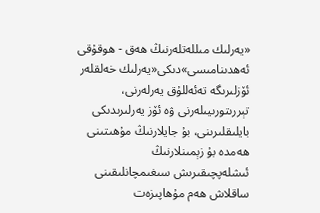«يەرلىك مىللەتلەرنىڭ ھەق - ھوقۇقى ئەھدىنامىسى»دىكى«يەرلىك خەلقلەر ئۆزلىرىگە تەئەللۇق يەرلەرنى، تېررىتورىيىلەرنى ۋە ئۆز يەرلىرىدىكى بايلىقلىرىنى، بۇ جايلارنىڭ مۇھىتىنى ھەمدە بۇ زېمىنلارنىڭ ئىشلەپچىقىرىش سىغىمچانلىقىنى ساقلاش ھەم مۇھاپىزەت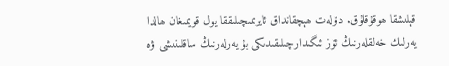قېلىشقا ھوقۇقلۇق. دۆلەت ھېچقانداق ئايرىمىچىلىققا يول قويمىغان ھالدا يەرلىك خەلقلەرنىڭ ئۆز ئىگىدارچىلىقىدىكى بۇ يەرلەرنىڭ ساقلىنىشى ۋە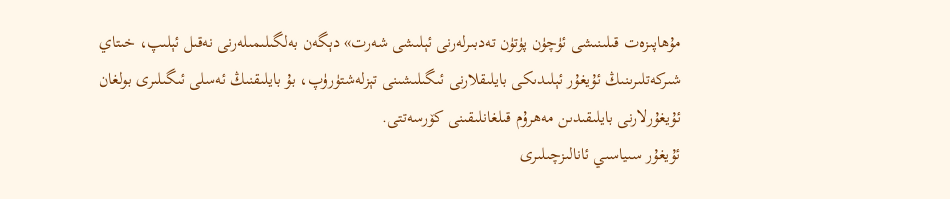مۇھاپىزەت قىلىنىشى ئۈچۈن پۈتۈن تەدبىرلەرنى ئېلىشى شەرت» دېگەن بەلگىلىمىلەرنى نەقىل ئېلىپ، خىتاي شىركەتلىرىنىڭ ئۇيغۇر ئېلىدىكى بايلىقلارنى ئىگىلىشىنى تېزلەشتۈرۈپ، بۇ بايلىقنىڭ ئەسلى ئىگىلىرى بولغان ئۇيغۇرلارنى بايلىقىدىن مەھرۇم قىلغانلىقىنى كۆرسەتتى.
ئۇيغۇر سىياسىي ئانالىزچىلىرى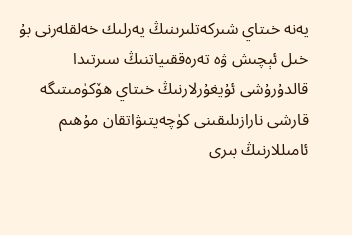يەنە خىتاي شىركەتلىرىنىڭ يەرلىك خەلقلەرنى بۇ خىل ئېچىش ۋە تەرەققىياتنىڭ سىرتىدا قالدۇرۇشى ئۇيغۇرلارنىڭ خىتاي ھۆكۈمىتىگە قارشى نارازىلىقىنى كۈچەيتىۋاتقان مۇھىم ئامىللارنىڭ بىرى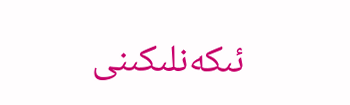ئىكەنلىكىنى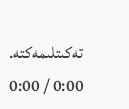تەكىتلىمەكتە.
0:00 / 0:00